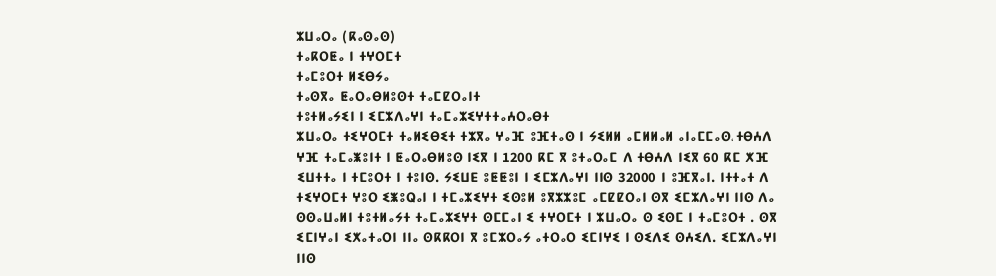ⵣⵡⴰⵔⴰ (ⴽⴰⵙⴰⵙ)
ⵜⴰⴽⵔⵟⴰ ⵏ ⵜⵖⵔⵎⵜ
ⵜⴰⵎⵓⵔⵜ ⵍⵉⴱⵢⴰ
ⵜⴰⵙⴳⴰ ⵟⴰⵔⴰⴱⵍⵓⵙⵜ ⵜⴰⵎⵇⵔⴰⵏⵜ
ⵜⵓⵜⵍⴰⵢⵉⵏ ⵏ ⵉⵎⵣⴷⴰⵖⵏ ⵜⴰⵎⴰⵣⵉⵖⵜⵜⴰⵄⵔⴰⴱⵜ
ⵣⵡⴰⵔⴰ ⵜⵉⵖⵔⵎⵜ ⵜⴰⵍⵉⴱⵉⵜ ⵜⵣⴳⴰ ⵖⴰⴼ ⵓⴼⵜⴰⵙ ⵏ ⵢⵉⵍⵍ ⴰⵎⵍⵍⴰⵍ ⴰⵏⴰⵎⵎⴰⵙ، ⵜⴱⵄⴷ ⵖⴼ ⵜⴰⵎⴰⵥⵓⵏⵜ ⵏ ⵟⴰⵔⴰⴱⵍⵓⵙ ⵏⵉⴳ ⵏ 1200 ⴽⵎ ⴳ ⵓⵜⴰⵔⴰⵎ ⴷ ⵜⴱⵄⴷ ⵏⵉⴳ 60 ⴽⵎ ⵅⴼ ⵉⵡⵜⵜⴰ ⵏ ⵜⵎⵓⵔⵜ ⵏ ⵜⵓⵏⵙ. ⵢⵉⵡⴹ ⵓⵟⵟⵓⵏ ⵏ ⵉⵎⵣⴷⴰⵖⵏ ⵏⵏⵙ 32000 ⵏ ⵓⴼⴳⴰⵏ. ⵏⵜⵜⴰⵜ ⴷ ⵜⵉⵖⵔⵎⵜ ⵖⵓⵔ ⵉⵥⵓⵕⴰⵏ ⵏ ⵜⵎⴰⵣⵉⵖⵜ ⵉⵙⵓⵍ ⵓⴳⵣⵣⵓⵎ ⴰⵎⵇⵇⵔⴰⵏ ⵙⴳ ⵉⵎⵣⴷⴰⵖⵏ ⵏⵏⵙ ⴷⴰ ⵙⵙⴰⵡⴰⵍⵏ ⵜⵓⵜⵍⴰⵢⵜ ⵜⴰⵎⴰⵣⵉⵖⵜ ⵙⵎⵎⴰⵏ ⵉ ⵜⵖⵔⵎⵜ ⵏ ⵣⵡⴰⵔⴰ ⵙ ⵉⵙⵎ ⵏ ⵜⴰⵎⵓⵔⵜ . ⵙⴳ ⵉⵎⵏⵖⴰⵏ ⵉⵅⴰⵜⴰⵔⵏ ⵏⵏⴰ ⵙⴽⴽⵔⵏ ⴳ ⵓⵎⵣⵔⴰⵢ ⴰⵜⵔⴰⵔ ⵉⵎⵏⵖⵉ ⵏ ⵙⵉⴷⵉ ⵙⵄⵉⴷ. ⵉⵎⵣⴷⴰⵖⵏ ⵏⵏⵙ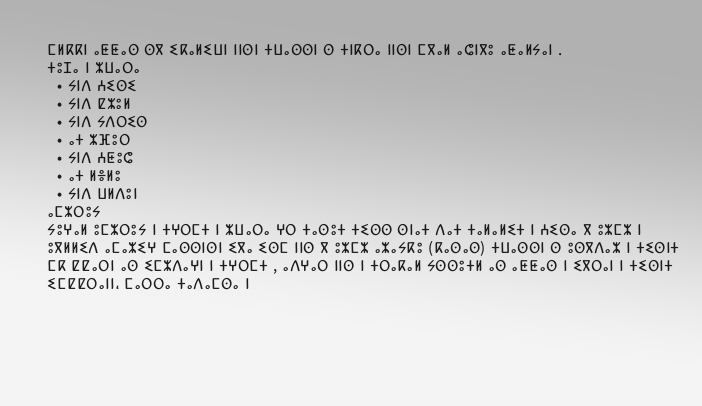ⵎⵍⴽⴽⵏ ⴰⵟⵟⴰⵙ ⵙⴳ ⵉⴽⴰⵍⵉⵡⵏ ⵏⵏⵙⵏ ⵜⵡⴰⵙⵙⵏ ⵙ ⵜⵏⴽⵔⴰ ⵏⵏⵙⵏ ⵎⴳⴰⵍ ⴰⵛⵏⴳⵓ ⴰⵟⴰⵍⵢⴰⵏ .
ⵜⵓⵊⴰ ⵏ ⵣⵡⴰⵔⴰ
  • ⵢⵏⴷ ⵄⵉⵙⵉ
  • ⵢⵏⴷ ⵇⵣⵓⵍ
  • ⵢⵏⴷ ⵢⴷⵔⵉⵙ
  • ⴰⵜ ⵣⴼⵓⵔ
  • ⵢⵏⴷ ⵄⵟⵓⵛ
  • ⴰⵜ ⵍⴻⵍⵓ
  • ⵢⵏⴷ ⵡⵍⴷⵓⵏ
ⴰⵎⵣⵔⵓⵢ
ⵢⵓⵖⴰⵍ ⵓⵎⵣⵔⵓⵢ ⵏ ⵜⵖⵔⵎⵜ ⵏ ⵣⵡⴰⵔⴰ ⵖⵔ ⵜⴰⵙⵓⵜ ⵜⵉⵙⵙ ⵙⵏⴰⵜ ⴷⴰⵜ ⵜⴰⵍⴰⵍⵉⵜ ⵏ ⵄⵉⵙⴰ ⴳ ⵓⵣⵎⵣ ⵏ ⵓⴳⵍⵍⵉⴷ ⴰⵎⴰⵣⵉⵖ ⵎⴰⵙⵙⵏⵙⵏ ⵉⴳⴰ ⵉⵙⵎ ⵏⵏⵙ ⴳ ⵓⵣⵎⵣ ⴰⵣⴰⵢⴽⵓ (ⴽⴰⵙⴰⵙ) ⵜⵡⴰⵙⵙⵏ ⵙ ⵓⵙⴳⴷⴰⵣ ⵏ ⵜⵉⵙⵏⵜ ⵎⴽ ⵇⵇⴰⵔⵏ ⴰⵙ ⵉⵎⵣⴷⴰⵖⵏ ⵏ ⵜⵖⵔⵎⵜ , ⴰⴷⵖⴰⵔ ⵏⵏⵙ ⵏ ⵜⵔⴰⴽⴰⵍ ⵢⵙⵙⵓⵜⵍ ⴰⵙ ⴰⵟⵟⴰⵙ ⵏ ⵉⴳⵔⴰⵏ ⵏ ⵜⵉⵙⵏⵜ ⵉⵎⵇⵇⵔⴰⵏⵏ، ⵎⴰⵔⵔⴰ ⵜⴰⴷⴰⵎⵙⴰ ⵏ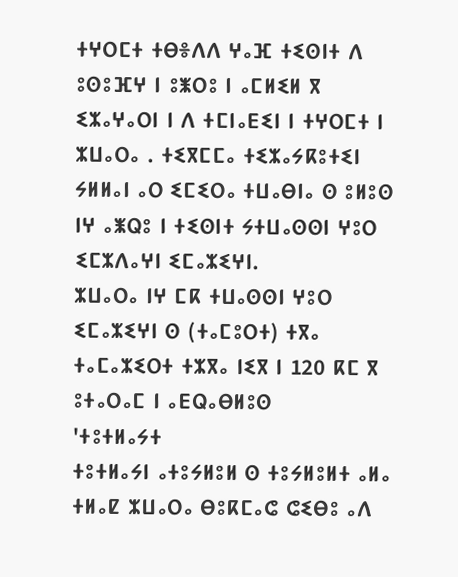ⵜⵖⵔⵎⵜ ⵜⴱⴻⴷⴷ ⵖⴰⴼ ⵜⵉⵙⵏⵜ ⴷ ⵓⵙⵓⴼⵖ ⵏ ⵓⵥⵔⵓ ⵏ ⴰⵎⵍⵉⵍ ⴳ ⵉⵣⴰⵖⴰⵔⵏ ⵏ ⴷ ⵜⵎⵏⴰⴹⵉⵏ ⵏ ⵜⵖⵔⵎⵜ ⵏ ⵣⵡⴰⵔⴰ . ⵜⵉⴳⵎⵎⴰ ⵜⵉⵣⴰⵢⴽⵓⵜⵉⵏ ⵢⵍⵍⴰⵏ ⴰⵔ ⵉⵎⵉⵔⴰ ⵜⵡⴰⴱⵏⴰ ⵙ ⵓⵍⵓⵙ ⵏⵖ ⴰⵥⵕⵓ ⵏ ⵜⵉⵙⵏⵜ ⵢⵜⵡⴰⵙⵙⵏ ⵖⵓⵔ ⵉⵎⵣⴷⴰⵖⵏ ⵉⵎⴰⵣⵉⵖⵏ.
ⵣⵡⴰⵔⴰ ⵏⵖ ⵎⴽ ⵜⵡⴰⵙⵙⵏ ⵖⵓⵔ ⵉⵎⴰⵣⵉⵖⵏ ⵙ (ⵜⴰⵎⵓⵔⵜ) ⵜⴳⴰ ⵜⴰⵎⴰⵣⵉⵔⵜ ⵜⵣⴳⴰ ⵏⵉⴳ ⵏ 120 ⴽⵎ ⴳ ⵓⵜⴰⵔⴰⵎ ⵏ ⴰⴹⵕⴰⴱⵍⵓⵙ
'ⵜⵓⵜⵍⴰⵢⵜ
ⵜⵓⵜⵍⴰⵢⵏ ⴰⵜⵓⵢⵍⵓⵍ ⵙ ⵜⵓⵢⵍⵓⵍⵜ ⴰⵍⴰ ⵜⵍⴰⵇ ⵣⵡⴰⵔⴰ ⴱⵓⴽⵎⴰⵛ ⵛⵉⴱⵓ ⴰⴷ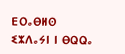ⴹⵔⴰⴱⵍⵙ
ⵉⵣⴷⴰⵢⵏ ⵏ ⴱⵕⵕⴰ